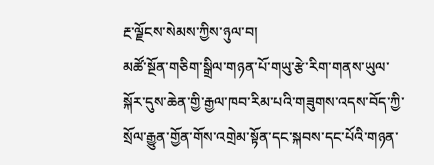རྔ་ལྗོངས་སེམས་ཀྱིས་ཉུལ་བ།
མཚོ་སྔོན་གཅིག་སྒྲིལ་གཉན་པོ་གཡུ་རྩེ་རིག་གནས་ཡུལ་སྐོར་དུས་ཆེན་གྱི་རྒྱལ་ཁབ་རིམ་པའི་གཟུགས་འདས་བོད་ཀྱི་སྲོལ་རྒྱུན་གྱོན་གོས་འགྲེམ་སྟོན་དང་སྐབས་དང་པོའི་གཉན་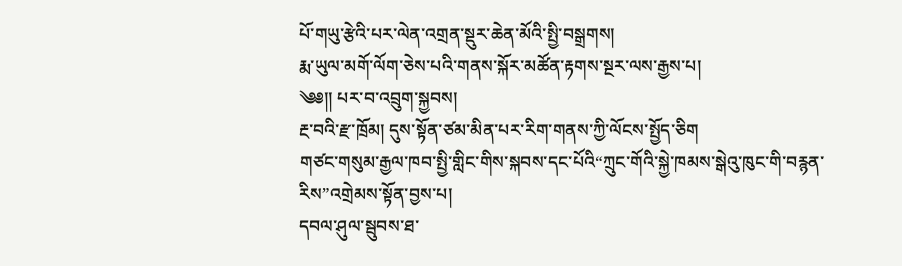པོ་གཡུ་རྩེའི་པར་ལེན་འགྲན་སྡུར་ཆེན་མོའི་སྤྱི་བསྒྲགས།
རྨ་ཡུལ་མགོ་ལོག་ཅེས་པའི་གནས་སྐོར་མཚོན་རྟགས་སྔར་ལས་རྒྱས་པ།
༄༅།། པར་བ་འབྲུག་སྐྱབས།
རྔ་བའི་རྫ་ཁྲོམ། དུས་སྟོན་ཙམ་མིན་པར་རིག་གནས་ཀྱི་ལོངས་སྤྱོད་ཅིག
གཙང་གསུམ་རྒྱལ་ཁབ་སྤྱི་གླིང་གིས་སྐབས་དང་པོའི“ཀྲུང་གོའི་སྐྱེ་ཁམས་སྒེའུ་ཁུང་གི་བརྙན་རིས”འགྲེམས་སྟོན་བྱས་པ།
དབལ་ཤུལ་སྦུབས་ཐ་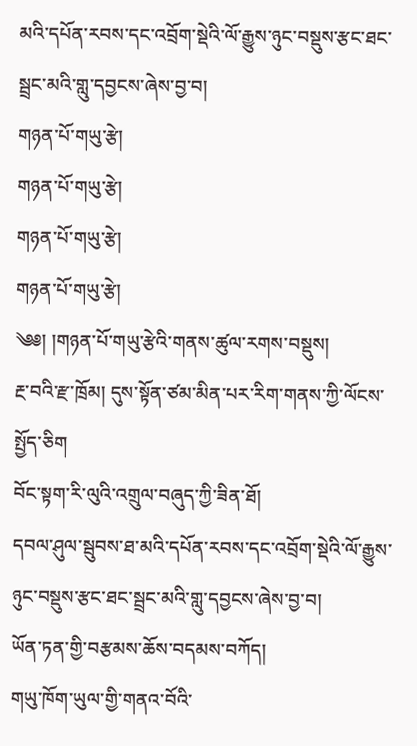མའི་དཔོན་རབས་དང་འབྲོག་སྡེའི་ལོ་རྒྱུས་ཉུང་བསྡུས་རྩང་ཐང་སྦྲང་མའི་གླུ་དབྱངས་ཞེས་བྱ་བ།
གཉན་པོ་གཡུ་རྩེ།
གཉན་པོ་གཡུ་རྩེ།
གཉན་པོ་གཡུ་རྩེ།
གཉན་པོ་གཡུ་རྩེ།
༄༅། །གཉན་པོ་གཡུ་རྩེའི་གནས་ཚུལ་རགས་བསྡུས།
རྔ་བའི་རྫ་ཁྲོམ། དུས་སྟོན་ཙམ་མིན་པར་རིག་གནས་ཀྱི་ལོངས་སྤྱོད་ཅིག
བོང་སྟག་རི་ལུའི་འགྲུལ་བཞུད་ཀྱི་ཟིན་ཐོ།
དབལ་ཤུལ་སྦུབས་ཐ་མའི་དཔོན་རབས་དང་འབྲོག་སྡེའི་ལོ་རྒྱུས་ཉུང་བསྡུས་རྩང་ཐང་སྦྲང་མའི་གླུ་དབྱངས་ཞེས་བྱ་བ།
ཡོན་ཏན་གྱི་བརྩམས་ཆོས་བདམས་བཀོད།
གཡུ་ཁོག་ཡུལ་གྱི་གནའ་བོའི་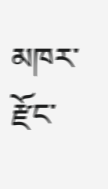མཁར་རྫོང་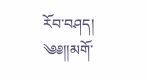རོབ་བཤད།
༄༅།།མགོ་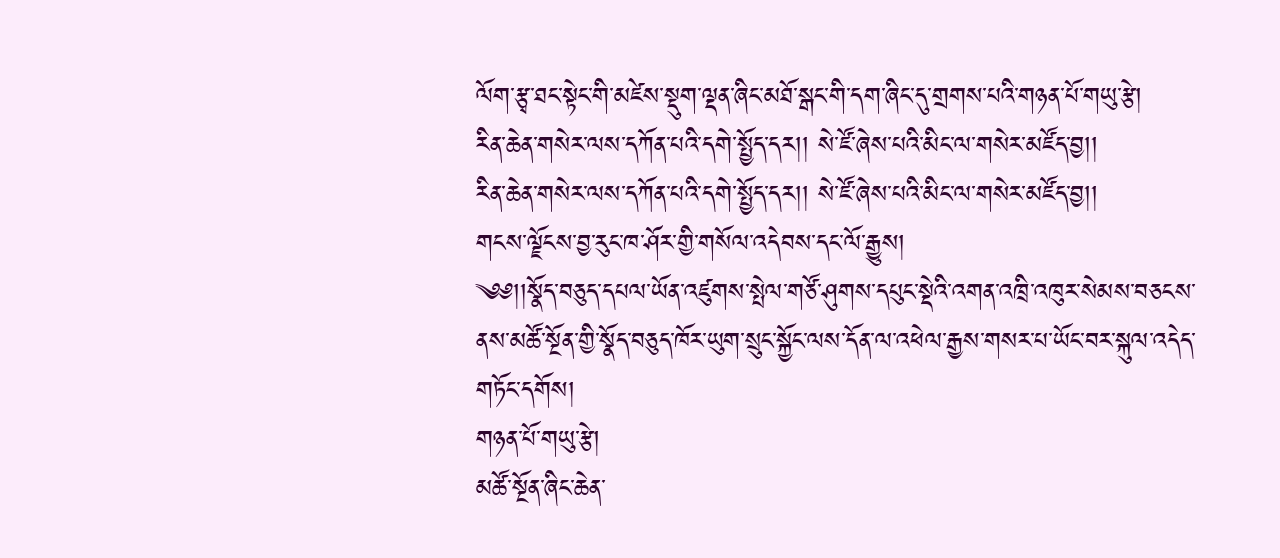ལོག་རྩྭ་ཐང་སྟེང་གི་མཛེས་སྡུག་ལྡན་ཞིང་མཐོ་སྒང་གི་དག་ཞིང་དུ་གྲགས་པའི་གཉན་པོ་གཡུ་རྩེ།
རིན་ཆེན་གསེར་ལས་དཀོན་པའི་དགེ་སྤྱོད་དར།། སེ་ཛོ་ཞེས་པའི་མིང་ལ་གསེར་མཛོད་བྱ།།
རིན་ཆེན་གསེར་ལས་དཀོན་པའི་དགེ་སྤྱོད་དར།། སེ་ཛོ་ཞེས་པའི་མིང་ལ་གསེར་མཛོད་བྱ།།
གངས་ལྗོངས་བྱ་རུང་ཁ་ཤོར་གྱི་གསོལ་འདེབས་དང་ལོ་རྒྱུས།
༄༅།།སྣོད་བཅུད་དཔལ་ཡོན་འཛུགས་སྤེལ་གཙོ་ཤུགས་དཔུང་སྡེའི་འགན་འཁྲི་འཁུར་སེམས་བཅངས་ནས་མཚོ་སྔོན་གྱི་སྣོད་བཅུད་ཁོར་ཡུག་སྲུང་སྐྱོང་ལས་དོན་ལ་འཕེལ་རྒྱས་གསར་པ་ཡོང་བར་སྐུལ་འདེད་གཏོང་དགོས།
གཉན་པོ་གཡུ་རྩེ།
མཚོ་སྔོན་ཞིང་ཆེན་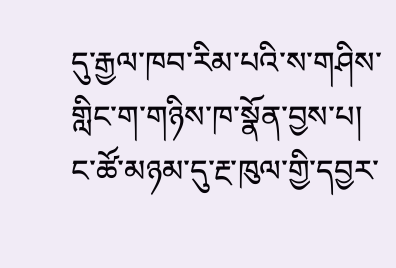དུ་རྒྱལ་ཁབ་རིམ་པའི་ས་གཤིས་གླིང་ག་གཉིས་ཁ་སྣོན་བྱས་པ།
ང་ཚོ་མཉམ་དུ་རྔ་ཁུལ་གྱི་དབྱར་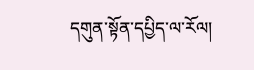དགུན་སྟོན་དཔྱིད་ལ་རོལ།